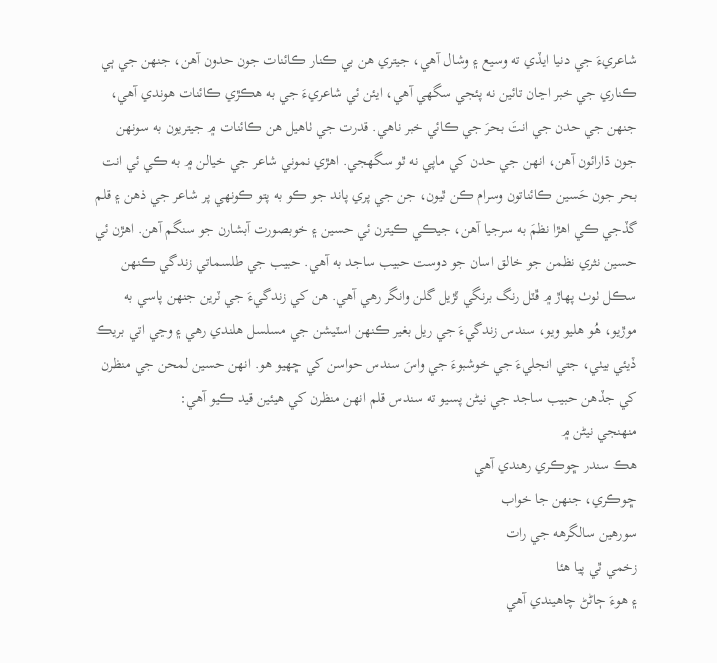شاعريءَ جي دنيا ايڏي ته وسيع ۽ وشال آهي، جيتري هن بي ڪنار ڪائنات جون حدون آهن، جنهن جي ٻي ڪناري جي خبر اڃان تائين نه پئجي سگھي آهي، ايئن ئي شاعريءَ جي به هڪڙي ڪائنات هوندي آهي، جنھن جي حدن جي انتَ بحرَ جي ڪائي خبر ناهي. قدرت جي ٺاهيل هن ڪائنات ۾ جيتريون به سونھن جون ڌارائون آهن، انهن جي حدن کي ماپي نه ٿو سگهجي. اهڙي نموني شاعر جي خيالن ۾ به ڪي ئي انت بحر جون حَسين ڪائناتون وسرام ڪن ٿيون، جن جي پري پاند جو ڪو به پتو ڪونھي پر شاعر جي ذهن ۽ قلم گڏجي ڪي اهڙا نظمَ به سرجيا آهن، جيڪي ڪيترن ئي حسين ۽ خوبصورت آبشارن جو سنگم آهن. اهڙن ئي حسين نثري نظمن جو خالق اسان جو دوست حبيب ساجد به آهي. حبيب جي طلسماتي زندگي ڪنھن سڪل ٺوٺ پھاڙ ۾ ڦٽل رنگ برنگي ٽڙيل گلن وانگر رهي آهي. هن کي زندگيءَ جي ٽرين جنھن پاسي به موڙيو، هُو هليو ويو، سندس زندگيءَ جي ريل بغير ڪنھن اسٽيشن جي مسلسل هلندي رهي ۽ وڃي اتي بريڪ ڏيئي بيٺي، جتي انجليءَ جي خوشبوءَ جي واسَ سندس حواسن کي ڇھيو هو. انھن حسين لمحن جي منظرن کي جڏهن حبيب ساجد جي نيڻن پسيو ته سندس قلم انھن منظرن کي هيئين قيد ڪيو آهي:
منھنجي نيڻن ۾
هڪ سندر ڇوڪري رهندي آهي
ڇوڪري، جنھن جا خواب
سورهين سالگرهه جي رات
زخمي ٿي پيا هئا
۽ هوءَ ڄاڻڻ چاهيندي آهي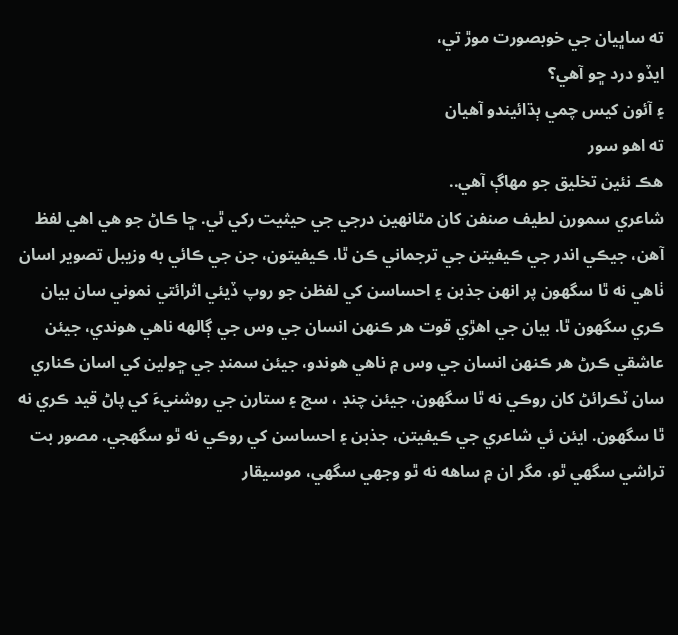ته ساڀيان جي خوبصورت موڙ تي،
ايڏو درد ڇو آهي؟
۽ آئون کيس چمي ٻڌائيندو آهيان
ته اهو سور
هڪ نئين تخليق جو مھاڳ آهي..
شاعري سمورن لطيف صنفن کان مٿانهين درجي جي حيثيت رکي ٿي. ڇا ڪاڻ جو هي اهي لفظ آهن، جيڪي اندر جي ڪيفيتن جي ترجماني ڪن ٿا. ڪيفيتون، جن جي ڪائي به وزيبل تصوير اسان ٺاهي نه ٿا سگهون پر انھن جذبن ۽ احساسن کي لفظن جو روپ ڏيئي اثرائتي نموني سان بيان ڪري سگهون ٿا. بيان جي اهڙي قوت هر ڪنھن انسان جي وس جي ڳالهه ناهي هوندي، جيئن عاشقي ڪرڻ هر ڪنھن انسان جي وس ۾ ناهي هوندو، جيئن سمنڊ جي ڇولين کي اسان ڪناري سان ٽڪرائڻ کان روڪي نه ٿا سگهون، جيئن چنڊ ، سج ۽ ستارن جي روشنيءَ کي پاڻ قيد ڪري نه ٿا سگهون. ايئن ئي شاعري جي ڪيفيتن، جذبن ۽ احساسن کي روڪي نه ٿو سگهجي. مصور بت تراشي سگهي ٿو، مگر ان ۾ ساهه نه ٿو وجھي سگهي، موسيقار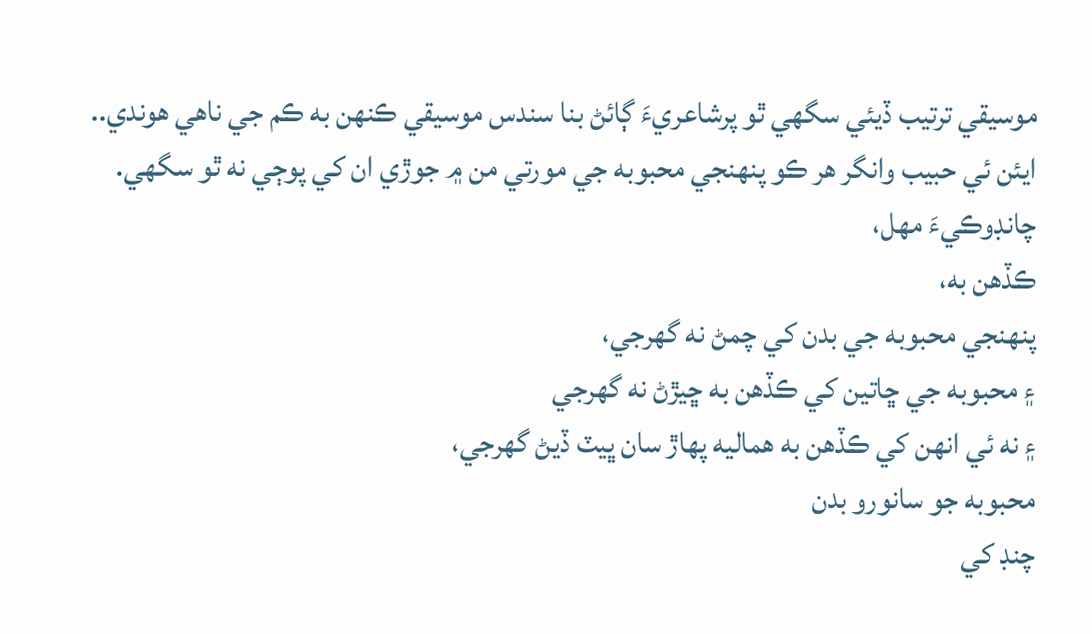موسيقي ترتيب ڏيئي سگهي ٿو پرشاعريءَ ڳائڻ بنا سندس موسيقي ڪنھن به ڪم جي ناهي هوندي.. ايئن ئي حبيب وانگر هر ڪو پنھنجي محبوبه جي مورتي من ۾ جوڙي ان کي پوڄي نه ٿو سگهي.
چانڊوڪيءَ مھل،
ڪڏهن به،
پنھنجي محبوبه جي بدن کي چمڻ نه گهرجي،
۽ محبوبه جي ڇاتين کي ڪڏهن به ڇيڙڻ نه گهرجي
۽ نه ئي انھن کي ڪڏهن به هماليه پھاڙ سان ڀيٽ ڏيڻ گهرجي،
محبوبه جو سانورو بدن
چنڊ کي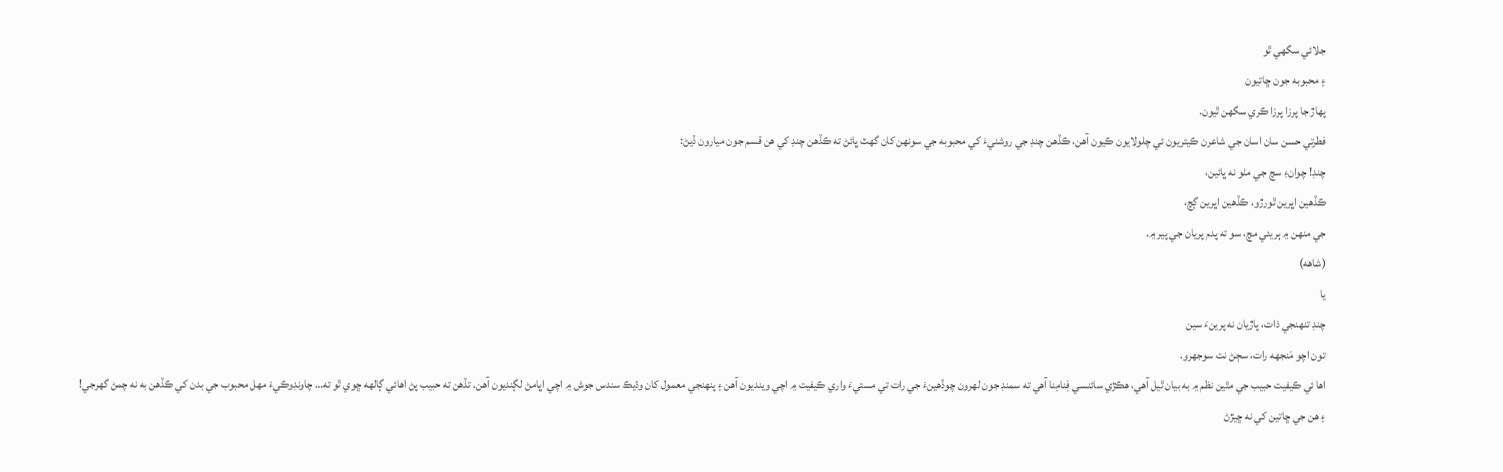جلائي سگهي ٿو
۽ محبوبه جون ڇاتيون
پھاڙ جا پرزا پرزا ڪري سگهن ٿيون.
فطرتي حسن سان اسان جي شاعرن ڪيتريون ئي چلولايون ڪيون آهن، ڪڏهن چنڊ جي روشنيءَ کي محبوبه جي سونھن کان گهٽ ڀائڻ ته ڪڏهن چنڊ کي هن قسم جون ميارون ڏيڻ:
چنڊ! چوانءِ سچ جي مٺو نه ڀائين،
ڪڏهين اڀرين ٿورڙو، ڪڏهين اڀرين ڳچ،
جي منھن ۾ ٻريئي مچ، سو ته پدم پريان جي پير ۾.
(شاهه)
يا
چنڊ تنھنجي ذات، پاڙيان نه پرينءَ سين
تون اچو مَنجهه رات، سڄڻ نت سوجهرو.
اها ئي ڪيفيت حبيب جي مٿين نظم ۾ به بيان ٿيل آهي، هڪڙي سائنسي فِنامِنا آهي ته سمنڊ جون لهرون چوڏهينءَ جي رات تي مستيءَ واري ڪيفيت ۾ اچي وينديون آهن ۽ پنھنجي معمول کان وڌيڪ سندس جوش ۾ اچي اڀامڻ لڳنديون آهن. تڏهن ته حبيب پڻ اهائي ڳالهه ڇوي ٿو ته… چاونڊوڪيءَ مھل محبوب جي بدن کي ڪڏهن به نه چمڻ گهرجي!
۽ هن جي ڇاتين کي نه ڇيڙڻ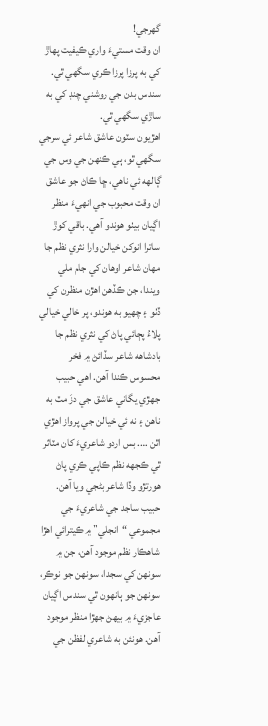گهرجي!
ان وقت مستيءَ واري ڪيفيت پھاڙ کي به پرزا پرزا ڪري سگهي ٿي. سندس بدن جي روشني چنڊ کي به ساڙي سگهي ٿي.
اهڙيون سٽون عاشق شاعر ئي سرجي سگهي ٿو، ٻي ڪنھن جي وس جي ڳالهه ئي ناهي، ڇا ڪاڻ جو عاشق ان وقت محبوب جي انھيءَ منظر اڳيان بيٺو هوندو آهي. باقي کوڙ ساترا انوکن خيالن وارا نثري نظم جا مھان شاعر اوهان کي جام ملي ويندا، جن ڪڏهن اهڙن منظرن کي ڏٺو ۽ چھيو به هوندو، پر خالي خيالي پلاءُ پڄائي پاڻ کي نثري نظم جا بادشاهه شاعر سڏائڻ ۾ فخر محسوس ڪندا آهن. اهي حبيب جھڙي يگاني عاشق جي دزَ مٽ به ناهن ۽ نه ئي خيالن جي پرواز اهڙي اٿن …. بس اردو شاعريءَ کان مٽاثر ٿي ڪجهه نظم ڪاپي ڪري پاڻ هورتڙو وڏا شاعر بڻجي ويا آهن. حبيب ساجد جي شاعريءَ جي مجموعي “انجلي” ۾ ڪيترائي اهڙا شاهڪار نظم موجود آهن، جن ۾ سونھن کي سجدا، سونھن جو نوڪر، سونھن جو ٻانھون ٿي سندس اڳيان عاجزيءَ ۾ بيھڻ جھڙا منظر موجود آهن. هونئن به شاعري لفظن جي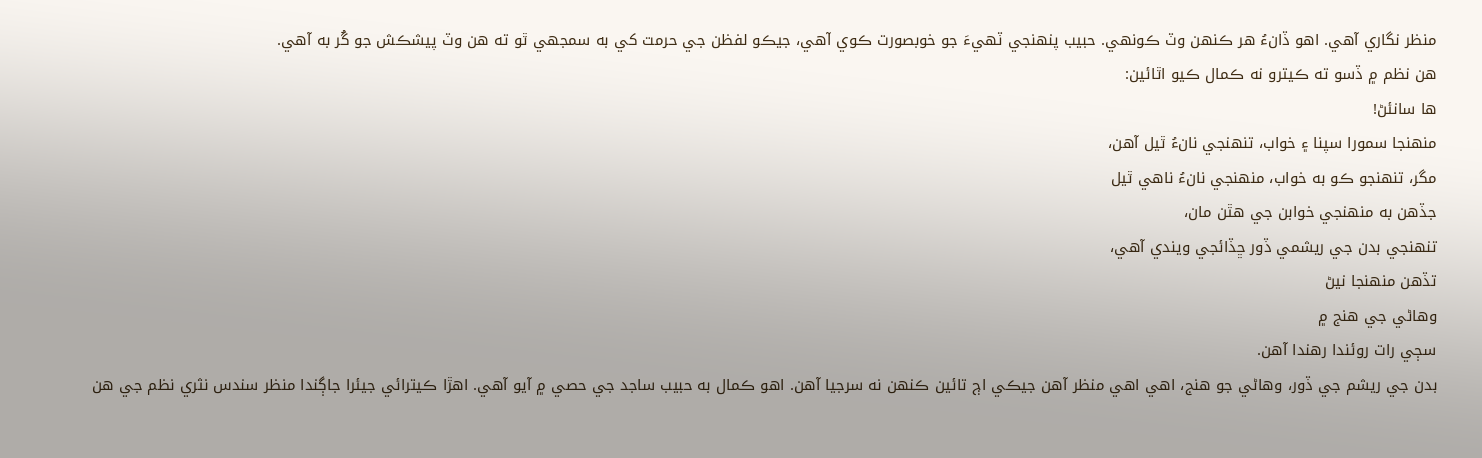منظر نگاري آهي. اهو ڏانءُ هر ڪنھن وٽ ڪونھي. حبيب پنھنجي ٽھيءَ جو خوبصورت ڪوي آهي، جيڪو لفظن جي حرمت کي به سمجھي ٿو ته هن وٽ پيشڪش جو گُر به آهي.
هن نظم ۾ ڏسو ته ڪيترو نه ڪمال ڪيو اٿائين:
ها سانئڻ!
منھنجا سمورا سپنا ۽ خواب، تنھنجي نانءُ ٿيل آهن،
مگر، تنھنجو ڪو به خواب، منھنجي نانءُ ناهي ٿيل
جڏهن به منھنجي خوابن جي هٿن مان،
تنھنجي بدن جي ريشمي ڏور ڇڏائجي ويندي آهي،
تڏهن منھنجا نيڻ
وهاڻي جي هنج ۾
سڄي رات روئندا رهندا آهن.
بدن جي ريشم جي ڏور، وهاڻي جو هنج، اهي اهي منظر آهن جيڪي اڄ تائين ڪنھن نه سرجيا آهن. اهو ڪمال به حبيب ساجد جي حصي ۾ آيو آهي. اهڙا ڪيترائي جيئرا جاڳندا منظر سندس نثري نظم جي هن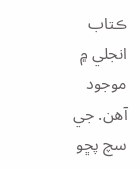ڪتاب انجلي ۾ موجود آهن. جي سچ پڇو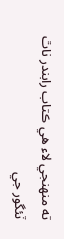ته منهنجي لاء هي ڪتاب رابندر ناٿ ٽئگور جي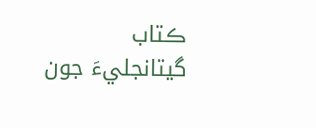ڪتاب گيتانجليءَ جون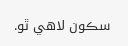سڪون لاهي ٿو.